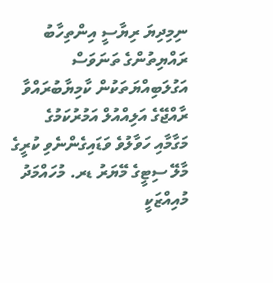ނިމިދިޔަ ރިޔާސީ އިންތިހާބު ރައްޔިތުންގެ ތަނަވަސް އަގުލަބިއްޔަތަކުން ކާމިޔާބުރައްވާ ރާއްޖޭގެ އަލިއްއުލް އަމުރުކަމުގެ މަގާމާއި ހަވާލުވެ ވަޑައިގެންނެވި ކުރީގެ މާލޭ ސިޓީގެ މޭޔަރު ޑރ. މުހައްމަދު މުއިއްޒަކީ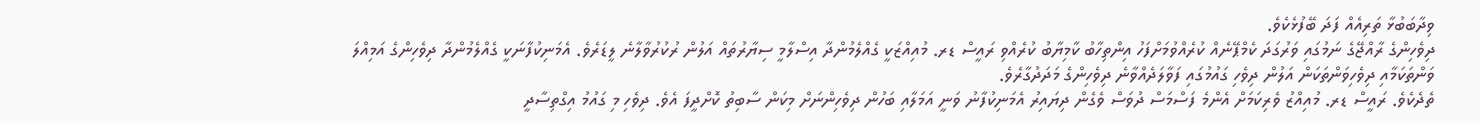ވިދާބަބުޅާ ތަރިއެއް ފަދަ ބޭފުޅެކެވެ.
ދިވެހިންގެ ރާއްޖޭގެ ނަމުގައި ވަރުގަދަ ކެމްޕޭނެއް ކުރެއްވުމަށްފަހު އިންތިހާބު ކާމިޔާބު ކުރެއްވި ރައީސް ޑރ. މުއިއްޒަކީ ގެއްލެމުންދާ އިސްލާމީ ސިޔާރުތައް އަލުން ރުކުރުވާލާނެ ލީޑަރެވެ. އެމަނިކުފާނަކީ ގެއްލެމުންދާ ދިވެހިންގެ އަމިއްލަ ވަންތަކަމާއި ދިވެހިވަންތަކަން އަލުން ދިވެހި ގައުމުގައި ފަވާލަދެއްވާނެ ދިވެހިންގެ މަދަދުގާރެވެ.
ތެދެކެވެ. ރައީސް ޑރ. މުއިއްޒު ވެރިކަމަށް އެންމެ ފަސްމަސް ދުވަސް ވެގެން ދިޔައިރު އެމަނިކުފާނު ވަނީ އަމަލާއި ބަހުން ދިވެހިންނަށް މިކަން ސާބިތު ކޮށްދީފަ އެވެ. ދިވެހި މި ގައުމު އިގްތިސާދީ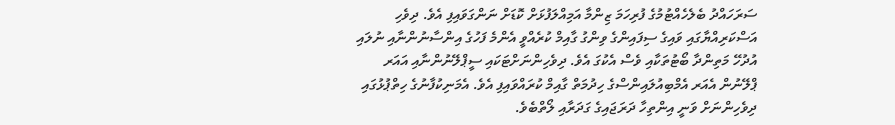ސަރަހައްދު ބެލެހެއްޓުމުގެ ފުރިހަމަ ޒިންމާ އަމިއްލަފުޅަށް ކޮޑަށް ނަންގަވައިފި އެވެ. ދިވެހި އަސްކަރިއްޔާގައި ވައިގެ ސިފައިންގެ ވިންގު ގާއިމް ކުރެއްވީ އެންމެ ފަހުގެ އިންސާނުންނާއި ނުލައި އުދުހޭ މަތިންދާ ބޯޓުތަކާއި ވެސް އެކުގަ އެވެ. ދިވެހިންނަށްޓަކައި ސީޕްލޭނުންނާއި އައަރ ޕްލޭނުން އެއަރ އެމްބިއުލައިންސްގެ ހިދުމަތް ގާއިމް ކުރައްވައިފި އެވެ. އެމަނިކުފާނުގެ ހިތްޕުޅުގައި ދިވެހިންނަށް ވަނީ އިންތިހާ ދަރަޖައިގެ ގަދަރާއި ލޯތްބެވެ.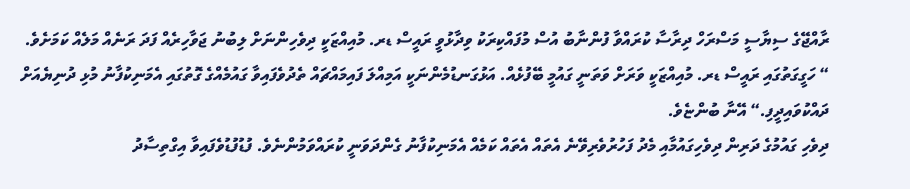ރާއްޖޭގެ ސިޔާސީ މަސްރަހް ދިރާސާ ކުރައްވާ ފުންނާބު އުސް މުފައްކިރަކު ވިދާޅުވީ ރައީސް ޑރ. މުއިއްޒަކީ ދިވެހިންނަށް ލިބުނު ޖަވާހިރެއް ފަދަ ރަނެއް މަލެއް ކަމަށެވެ.
“ ހަގީގަތުގައި ރައީސް ޑރ. މުއިއްޒަކީ ވަރަށް ވަތަނީ ގައުމީ ބޭފުޅެއް. އަޅުގަނޑުމެންނަކީ އަމިއްލަ ފައިމައްޗައް ތެދުވެފައިވާ ގައުމެއްގެ ގޮތުގައި އެމަނިކުފާނު މުޅި ދުނިޔެއަށް ދައްކުވައިދީފި.“ އޭނާ ބުންޏެވެ.
ދިވެހި ގައުމުގެ ދަރިން ދިވެހިގައުމާއި މެދު ފަހުރުވެރިވޭނެ އެތައް އެތައް ކަމެއް އެމަނިކުފާނު ގެންދަވަނީ ކުރައްވަމުންނެވެ. ފުޑުފުޑުވެފައިވާ އިގްތިސާދު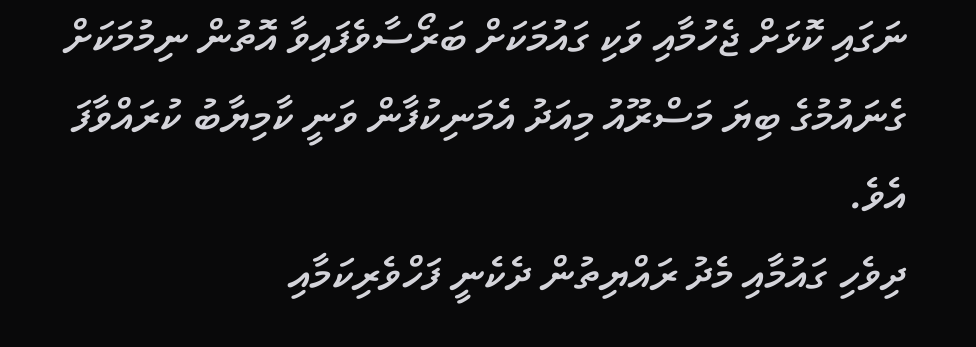ނަގައި ކޮޅަށް ޖެހުމާއި ވަކި ގައުމަކަށް ބަރޯސާވެފައިވާ އޮތުން ނިމުމަކަށް ގެނައުމުގެ ބިޔަ މަސްރޫއު މިއަދު އެމަނިކުފާން ވަނީ ކާމިޔާބު ކުރައްވާފަ އެވެ.
ދިވެހި ގައުމާއި މެދު ރައްޔިތުން ދެކެނީ ފަހްވެރިކަމާއި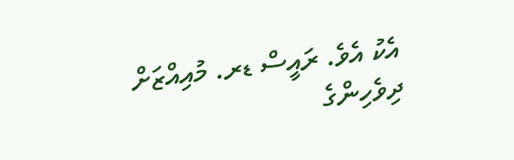އެކު އެވެ. ރައީސް ޑރ. މުއިއްޒަށް ދިވެހިންގެ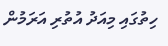ހިތުގައި މިއަދު އުތުރި އަރަމުން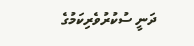ދަނީ ސުކުރުވެރިކަމުގެ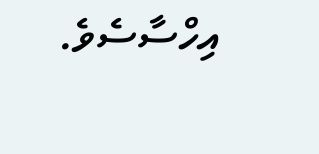އިހްސާސެވެ.